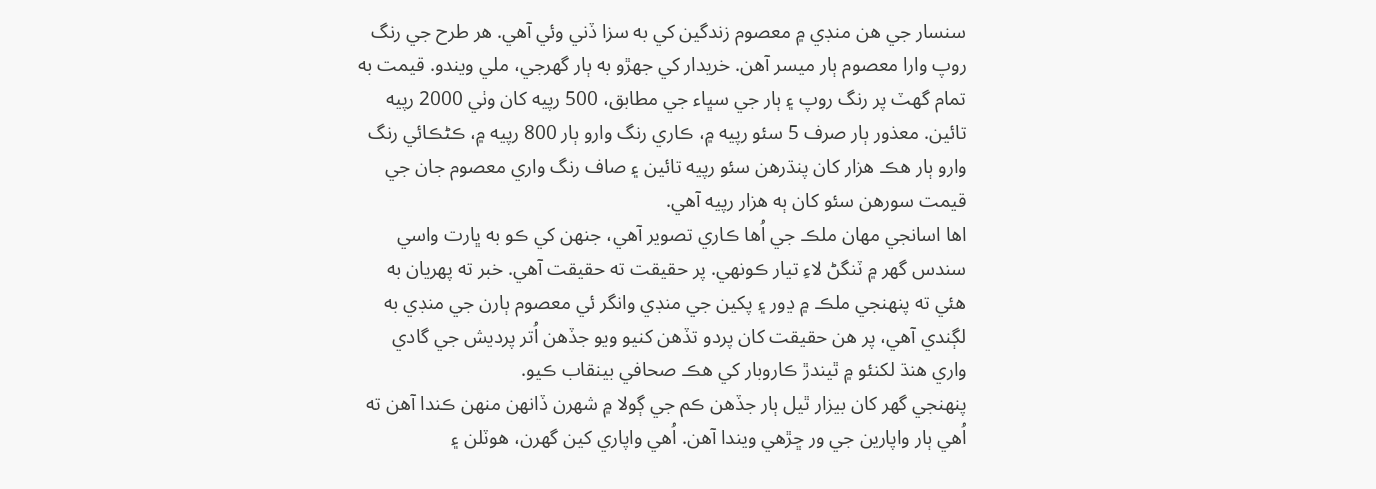سنسار جي هن منڊي ۾ معصوم زندگين کي به سزا ڏني وئي آهي. هر طرح جي رنگ روپ وارا معصوم ٻار ميسر آهن. خريدار کي جهڙو به ٻار گهرجي، ملي ويندو. قيمت به تمام گهٽ پر رنگ روپ ۽ ٻار جي سڀاء جي مطابق، 500 رپيه کان وٺي 2000 رپيه تائين. معذور ٻار صرف 5 سئو رپيه ۾، ڪاري رنگ وارو ٻار 800 رپيه ۾، ڪڻڪائي رنگ وارو ٻار هڪ هزار کان پنڌرهن سئو رپيه تائين ۽ صاف رنگ واري معصوم جان جي قيمت سورهن سئو کان ٻه هزار رپيه آهي.
اها اسانجي مهان ملڪ جي اُها ڪاري تصوير آهي، جنهن کي ڪو به ڀارت واسي سندس گهر ۾ ٽنگڻ لاءِ تيار ڪونهي. پر حقيقت ته حقيقت آهي. خبر ته پهريان به هئي ته پنهنجي ملڪ ۾ ڍور ۽ پکين جي منڊي وانگر ئي معصوم ٻارن جي منڊي به لڳندي آهي، پر هن حقيقت کان پردو تڏهن کنيو ويو جڏهن اُتر پرديش جي گادي واري هنڌ لکنئو ۾ ٿيندڙ ڪاروبار کي هڪ صحافي بينقاب ڪيو.
پنهنجي گهر کان بيزار ٿيل ٻار جڏهن ڪم جي ڳولا ۾ شهرن ڏانهن منهن ڪندا آهن ته اُهي ٻار واپارين جي ور ڇڙهي ويندا آهن. اُهي واپاري کين گهرن، هوٽلن ۽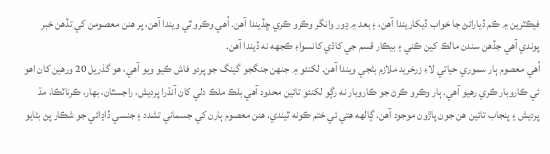فيڪٽرين ۾ ڪم ڏيارائڻ جا خواب ڏيکاريندا آهن، ۽ بعد ۾ ڍور وانگر وڪرو ڪري ڇڏيندا آهن. اُهي وڪرو ٿي ويندا آهن، پر هنن معصومن کي تڏهن خبر پوندي آهي جڏهن سندن مالڪ کين ڪني ۽ بيڪار قسم جي کاڌي کانسواءِ ڪجهه نه ڏيندا آهن.
اُهي معصوم ٻار سموري حياتي لاءِ زرخريد ملازم بڻجي ويندا آهن. لکنئو ۾ جنهن جنگجو گينگ جو پردو فاش ڪيو ويو آهي، هو گذريل 20 ورهين کان اهو ئي ڪاروبار ڪري رهيو آهي. ٻار وڪرو ڪرڻ جو ڪاروبار نه رڳو لکنئو تائين محدود آهي بلڪ ملڪ دلي کان آنڌرا پرديش، راجسٿان، بهار، ڪرناٽڪا، مڌ پرديش ۽ پنجاب تائين هن جون پاڙون موجود آهن. ڳالهه هتي ئي ختم ڪونه ٿيندي. هنن معصوم ٻارن کي جسماني تشدد ۽ جنسي ڏاڍائي جو شڪار پڻ بڻايو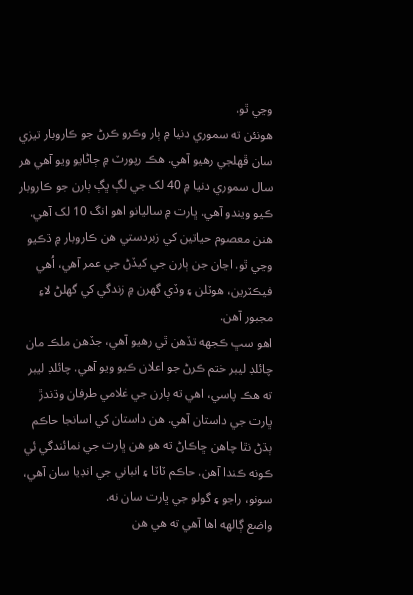وڃي ٿو.
هونئن ته سموري دنيا ۾ ٻار وڪرو ڪرڻ جو ڪاروبار تيزي سان ڦهلجي رهيو آهي. هڪ رپورٽ ۾ ڄاڻايو ويو آهي هر سال سموري دنيا ۾ 40 لک جي لڳ ڀڳ ٻارن جو ڪاروبار ڪيو ويندو آهي. ڀارت ۾ ساليانو اهو انگ 10 لک آهي. هنن معصوم حياتين کي زبردستي هن ڪاروبار ۾ ڌڪيو وڃي ٿو. اڃان جن ٻارن جي کيڏڻ جي عمر آهي، اُهي فيڪٽرين، هوٽلن ۽ وڏي گهرن ۾ زندگي کي گهلڻ لاءِ مجبور آهن.
اهو سڀ ڪجهه تڏهن ٿي رهيو آهي، جڏهن ملڪ مان چائلڊ ليبر ختم ڪرڻ جو اعلان ڪيو ويو آهي. چائلڊ ليبر ته هڪ پاسي، اهي ته ٻارن جي غلامي طرفان وڌندڙ ڀارت جي داستان آهي. هن داستان کي اسانجا حاڪم ٻڌڻ نٿا چاهن ڇاڪاڻ ته هو هن ڀارت جي نمائندگي ئي ڪونه ڪندا آهن. حاڪم ٽاٽا ۽ انباني جي انڊيا سان آهي، سونو، راجو ۽ گولو جي ڀارت سان نه.
واضع ڳالهه اها آهي ته هي هن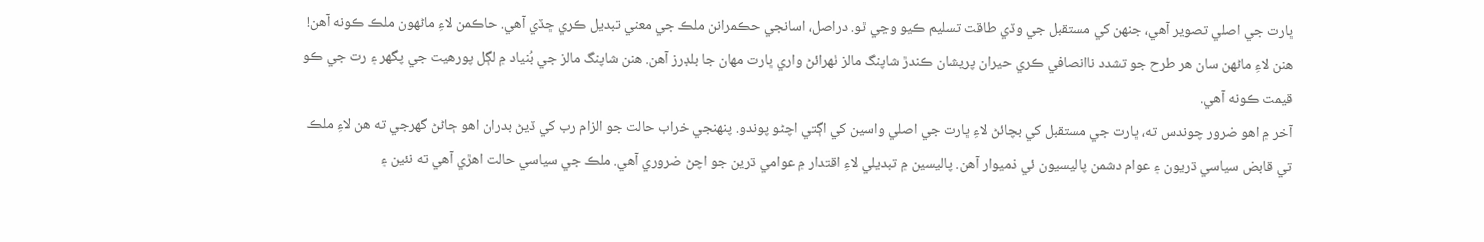ڀارت جي اصلي تصوير آهي، جنهن کي مستقبل جي وڏي طاقت تسليم ڪيو وڃي ٿو. دراصل، اسانجي حڪمرانن ملڪ جي معني تبديل ڪري ڇڏي آهي. حاڪمن لاءِ ماڻهون ملڪ ڪونه آهن! هنن لاءِ ماڻهن سان هر طرح جو تشدد ناانصافي ڪري حيران پريشان ڪندڙ شاپنگ مالز ٺهرائڻ واري ڀارت مهان جا بلڊرز آهن. هنن شاپنگ مالز جي بُنياد ۾ لڳل پورهيت جي پگهر ۽ رت جي ڪو قيمت ڪونه آهي.
آخر ۾ اهو ضرور چوندس ته، ڀارت جي مستقبل کي بچائڻ لاءِ ڀارت جي اصلي واسين کي اڳتي اچڻو پوندو. پنهنجي خراب حالت جو الزام رب کي ڏيڻ بدران اهو ڄاڻڻ گهرجي ته هن لاءِ ملڪ تي قابض سياسي ڌريون ۽ عوام دشمن پاليسيون ئي ذميوار آهن. پاليسين ۾ تبديلي لاءِ اقتدار ۾ عوامي ڌرين جو اچڻ ضروري آهي. ملڪ جي سياسي حالت اهڙي آهي ته نئين ۽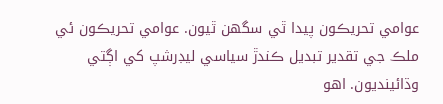عوامي تحريڪون پيدا ٿي سگهن ٿيون. عوامي تحريڪون ئي ملڪ جي تقدير تبديل ڪندڙ سياسي ليڊرشپ کي اڳتي وڌائينديون. اهو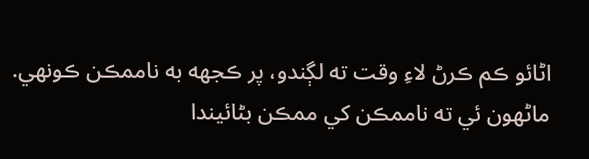اڻائو ڪم ڪرڻ لاءِ وقت ته لڳندو، پر ڪجهه به ناممڪن ڪونهي. ماڻهون ئي ته ناممڪن کي ممڪن بڻائيندا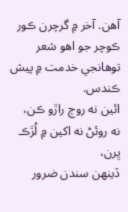آهن. آخر ۾ گرچرن ڪور ڪوچر جو اهو شعر توهانجي خدمت ۾ پيش ڪندس.
ائين نه روڄ راڙو ڪن،
نه روئڻ نه اکين ۾ لُڙڪ ڀرن،
ڏينهن سندن ضرور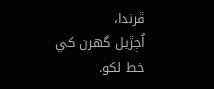ڦرندا،
اُڄڙيل گهرن کي خط لکو.